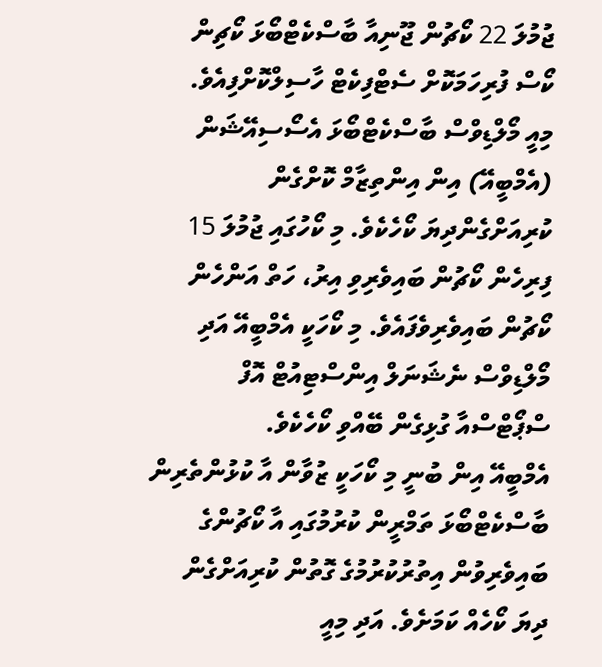ޖުމުލަ 22 ކޯޗުން ޖޫނިއާ ބާސްކެޓްބޯޅަ ކޯޗިން ކޯސް ފުރިހަމަކޮށް ސެޓްފިކެޓް ހާސިލްކޮށްފިއެވެ.
މިއީ މޯލްޑިވްސް ބާސްކެޓްބޯޅަ އެސޯސިއޭޝަން (އެމްބީއޭ) އިން އިންތިޒާމް ކޮށްގެން ކުރިއަށްގެންދިޔަ ކޯހެކެވެ. މި ކޯހުގައި ޖުމުލަ 15 ފިރިހެން ކޯޗުން ބައިވެރިވި އިރު، ހަތް އަންހެން ކޯޗުން ބައިވެރިވެފައެވެ. މި ކޯހަކީ އެމްބީއޭ އަދި މޯލްޑިވްސް ނެޝަނަލް އިންސްޓިއުޓް އޮފް ސްޕޯޓްސްއާ ގުޅިގެން ބޭއްވި ކޯހެކެވެ.
އެމްބީއޭ އިން ބުނީ މި ކޯހަކީ ޒުވާން އާ ކުޅުންތެރިން ބާސްކެޓްބޯޅަ ތަމްރީން ކުރުމުގައި އާ ކޯޗުންގެ ބައިވެރިވުން އިތުރުކުރުމުގެ ގޮތުން ކުރިއަށްގެން ދިޔަ ކޯހެއް ކަމަށެވެ. އަދި މިއީ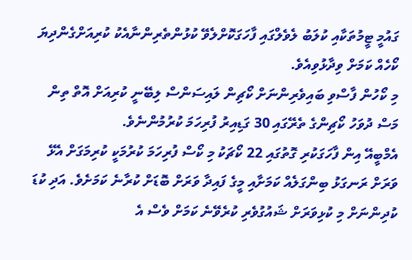ގައުމީ ޓީމުތަކާއި ކުލަބު ލެވެލްގައި ފާހަގަކޮށްލެވޭ ކުޅުންތެރިންނާއެކު ކުރިއަށްގެންދިޔަ ކޯހެއް ކަމަށް ވިދާޅުވިއެވެ.
މި ކޯހުން ފާސްވި ބައިވެރިންނަށް ކޯޗިން ލައިސަންސް ލިބޭނީ ކުރިއަށް އޮތް ތިން މަސް ދުވަހު ކޯޗިންގެ ތެރޭގައި 30 ގަޑިއިރު ފުރިހަމަ ކުރުމުންނެވެ.
އެމްބީއޭ އިން ފާހަގަކުރި ގޮތުގައި 22 ކޯޗަކު މި ކޯސް ފުރިހަމަ ކުރުމަކީ ކުރިމަގަށް އެޅޭ ވަރަށް ރަނގަޅު ބިންގަލެއް ކަމަށާއި މީގެ ފައިދާ ވަރަށް ބޮޑަށް ކުރާނެ ކަމަށެވެ. އަދި ކުޑަ ކުދިންނަށް މި ކުޅިވަރަށް ޝައުގުވެރި ކުރެވޭނެ ކަމަށް ވެސް އެ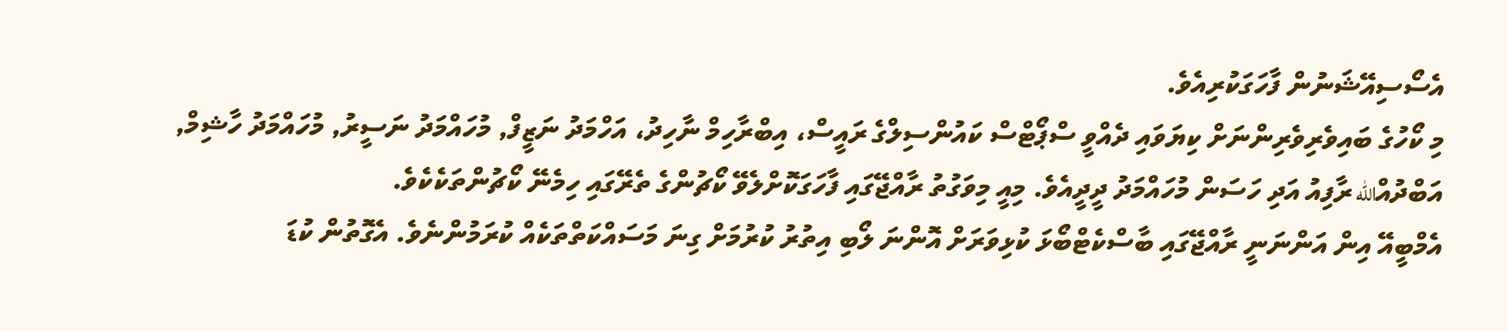އެސޯސިއޭޝަނުން ފާހަގަކުރިއެވެ.
މި ކޯހުގެ ބައިވެރިވެރިންނަށް ކިޔަވައި ދެއްވީ ސްޕޯޓްސް ކައުންސިލްގެ ރައީސް، އިބްރާހިމް ނާހިދު، އަހްމަދު ނަޒީފް, މުހައްމަދު ނަސީރު, މުހައްމަދު ހާޝިމް, އަބްދުއްالله ރާފިއު އަދި ހަސަން މުހައްމަދު ދީދީއެވެ. މިއީ މިވަގުތު ރާއްޖޭގައި ފާހަގަކޮށްލެވޭ ކޯޗުންގެ ތެރޭގައި ހިމެނޭ ކޯޗުންތަކެކެވެ.
އެމްބީއޭ އިން އަންނަނީ ރާއްޖޭގައި ބާސްކެޓްބޯޅަ ކުޅިވަރަށް އޮންނަ ލޯބި އިތުރު ކުރުމަށް ގިނަ މަސައްކަތްތަކެއް ކުރަމުންނެވެ. އެގޮތުން ކުޑަ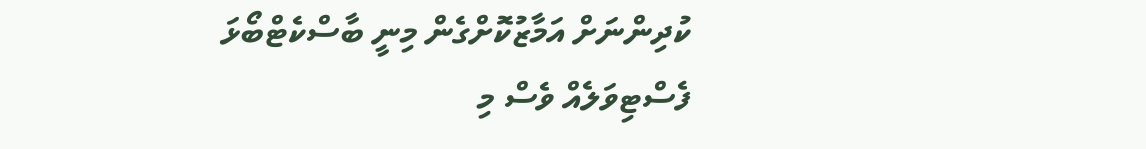ކުދިންނަށް އަމާޒުކޮށްގެން މިނީ ބާސްކެޓްބޯޅަ ފެސްޓިވަލެއް ވެސް މި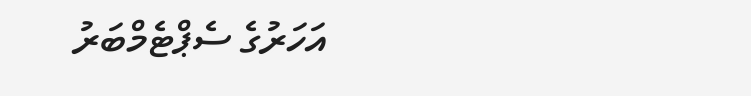އަހަރުގެ ސެޕްޓެމްބަރު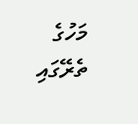މަހުގެ ތެރޭގައި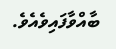ބާއްވާފައިވެއެވެ.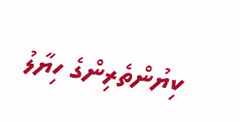ކިޔުންތެރިންގެ ހިޔާލު